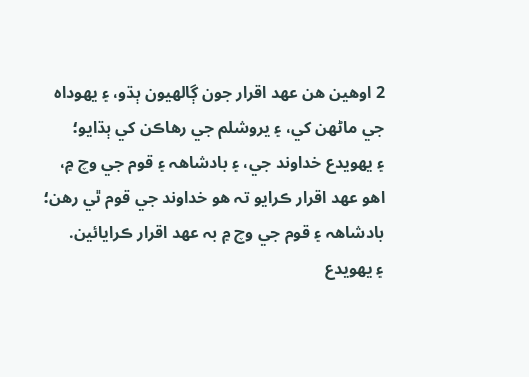2 اوهين هن عهد اقرار جون ڳالهيون ٻڌو، ۽ يهوداہ جي ماڻهن کي، ۽ يروشلم جي رهاڪن کي ٻڌايو؛
۽ يهويدع خداوند جي، ۽ بادشاهہ ۽ قوم جي وچ ۾، اهو عهد اقرار ڪرايو تہ هو خداوند جي قوم ٿي رهن؛ بادشاهہ ۽ قوم جي وچ ۾ بہ عهد اقرار ڪرايائين.
۽ يهويدع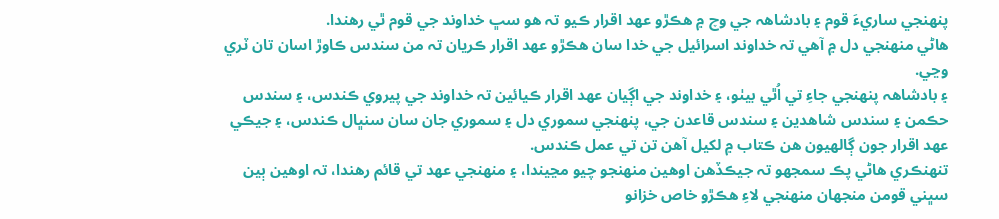پنهنجي ساريءَ قوم ۽ بادشاهہ جي وچ ۾ هڪڙو عهد اقرار ڪيو تہ هو سڀ خداوند جي قوم ٿي رهندا.
هاڻي منهنجي دل ۾ آهي تہ خداوند اسرائيل جي خدا سان هڪڙو عهد اقرار ڪريان تہ من سندس ڪاوڙ اسان تان ٽري وڃي.
۽ بادشاهہ پنهنجي جاءِ تي اُٿي بيٺو، ۽ خداوند جي اڳيان عهد اقرار ڪيائين تہ خداوند جي پيروي ڪندس، ۽ سندس حڪمن ۽ سندس شاهدين ۽ سندس قاعدن جي، پنهنجي سموري دل ۽ سموري جان سان سنڀال ڪندس، ۽ جيڪي عهد اقرار جون ڳالهيون هن ڪتاب ۾ لکيل آهن تن تي عمل ڪندس.
تنهنڪري هاڻي پڪ سمجهو تہ جيڪڏهن اوهين منهنجو چيو مڃيندا، ۽ منهنجي عهد تي قائم رهندا، تہ اوهين ٻين سڀني قومن منجهان منهنجي لاءِ هڪڙو خاص خزانو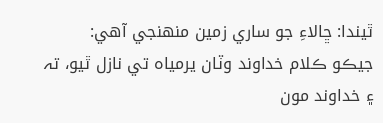ٿيندا: ڇالاءِ جو ساري زمين منهنجي آهي:
جيڪو ڪلام خداوند وٽان يرمياہ تي نازل ٿيو، تہ
۽ خداوند مون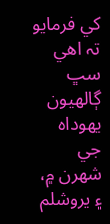کي فرمايو تہ اهي سڀ ڳالهيون يهوداہ جي شهرن ۾، ۽ يروشلم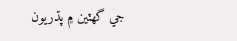جي گهٽين ۾ پڌريون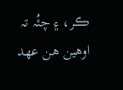ڪر، ۽ چئُہ تہ اوهين هن عهد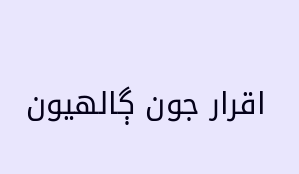اقرار جون ڳالهيون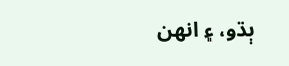ٻڌو، ۽ انهن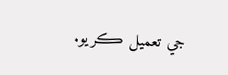جي تعميل ڪريو.